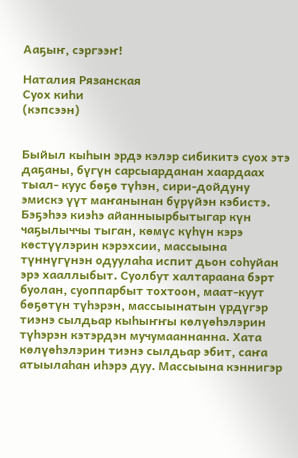Ааҕыҥ, сэргээҥ!

Наталия Рязанская
Суох киһи
(кэпсээн)


Быйыл кыһын эрдэ кэлэр сибикитэ суох этэ даҕаны, бүгүн сарсыарданан хаардаах тыал- куус бөҕө түһэн, сири-дойдуну эмискэ үүт маҥанынан бүрүйэн кэбистэ. Бэҕэһээ киэһэ айанныырбытыгар күн чаҕылыччы тыган, көмүс күһүн кэрэ көстүүлэрин кэрэхсии, массыына түннүгүнэн одуулаһа испит дьон соһуйан эрэ хааллыбыт. Суолбут халтараана бэрт буолан, суоппарбыт тохтоон, маат-куут бөҕөтүн түһэрэн, массыынатын үрдүгэр тиэнэ сылдьар кыһыҥҥы көлүөһэлэрин түһэрэн кэтэрдэн мучумааннанна. Хата көлүөһэлэрин тиэнэ сылдьар эбит, саҥа атыылаһан иһэрэ дуу. Массыына кэннигэр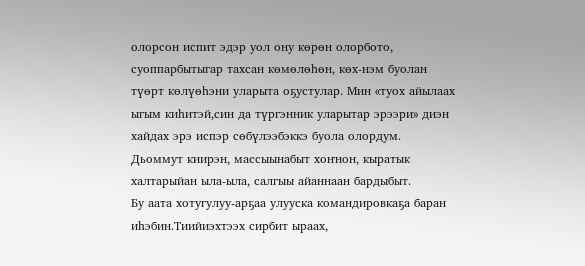олорсон испит эдэр уол ону көрөн олорбото, суоппарбытыгар тахсан көмөлөһөн, көх-нэм буолан түөрт көлүөһэни уларыта оҕустулар. Мин «туох айылаах ыгым киһитэй,син да түргэнник уларытар эрээри» диэн хайдах эрэ испэр сөбүлээбэккэ буола олордум. Дьоммут киирэн, массыынабыт хоҥнон, кыратык халтарыйан ыла-ыла, салгыы айаннаан бардыбыт.
Бу аата хотугулуу-арҕаа улууска командировкаҕа баран иһэбин.Тиийиэхтээх сирбит ыраах,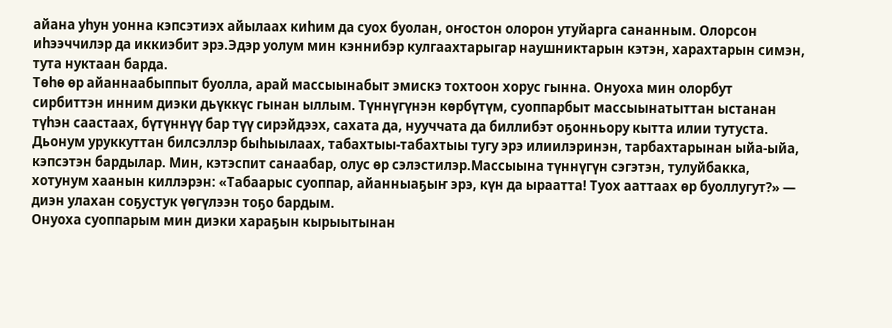айана уһун уонна кэпсэтиэх айылаах киһим да суох буолан, оҥостон олорон утуйарга сананным. Олорсон иһээччилэр да иккиэбит эрэ.Эдэр уолум мин кэннибэр кулгаахтарыгар наушниктарын кэтэн, харахтарын симэн, тута нуктаан барда.
Төһө өр айаннаабыппыт буолла, арай массыынабыт эмискэ тохтоон хорус гынна. Онуоха мин олорбут сирбиттэн инним диэки дьүккүс гынан ыллым. Түннүгүнэн көрбүтүм, суоппарбыт массыынатыттан ыстанан түһэн саастаах, бүтүннүү бар түү сирэйдээх, сахата да, нууччата да биллибэт оҕонньору кытта илии тутуста. Дьонум уруккуттан билсэллэр быһыылаах, табахтыы-табахтыы тугу эрэ илиилэринэн, тарбахтарынан ыйа-ыйа, кэпсэтэн бардылар. Мин, кэтэспит санаабар, олус өр сэлэстилэр.Массыына түннүгүн сэгэтэн, тулуйбакка, хотунум хаанын киллэрэн: «Табаарыс суоппар, айанныаҕыҥ эрэ, күн да ыраатта! Туох ааттаах өр буоллугут?» — диэн улахан соҕустук үөгүлээн тоҕо бардым.
Онуоха суоппарым мин диэки хараҕын кырыытынан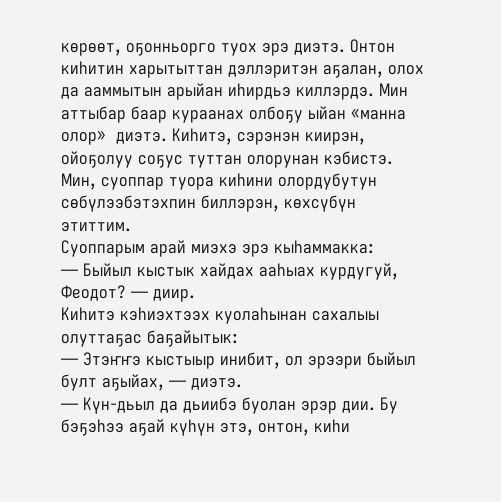көрөөт, оҕонньорго туох эрэ диэтэ. Онтон киһитин харытыттан дэллэритэн аҕалан, олох да ааммытын арыйан иһирдьэ киллэрдэ. Мин аттыбар баар кураанах олбоҕу ыйан «манна олор»  диэтэ. Киһитэ, сэрэнэн киирэн, ойоҕолуу соҕус туттан олорунан кэбистэ. Мин, суоппар туора киһини олордубутун сөбүлээбэтэхпин биллэрэн, көхсүбүн этиттим.
Суоппарым арай миэхэ эрэ кыһаммакка:
— Быйыл кыстык хайдах ааһыах курдугуй, Феодот? — диир.
Киһитэ кэһиэхтээх куолаһынан сахалыы олуттаҕас баҕайытык:
— Этэҥҥэ кыстыыр инибит, ол эрээри быйыл булт аҕыйах, — диэтэ.
— Күн-дьыл да дьиибэ буолан эрэр дии. Бу бэҕэһээ аҕай күһүн этэ, онтон, киһи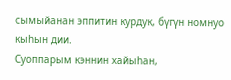сымыйанан эппитин курдук, бүгүн номнуо кыһын дии.
Суоппарым кэннин хайыһан,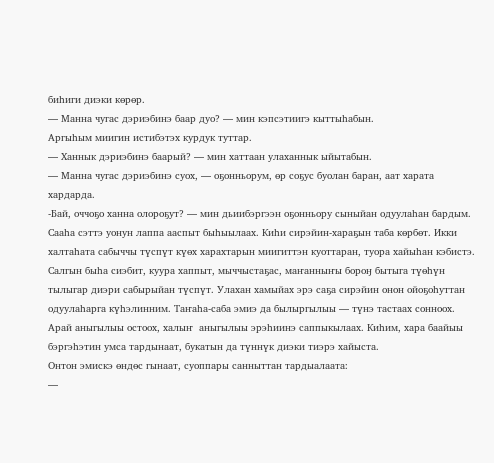биһиги диэки көрөр.
— Манна чугас дэриэбинэ баар дуо? — мин кэпсэтиигэ кыттыһабын.
Аргыһым миигин истибэтэх курдук туттар.
— Ханнык дэриэбинэ баарый? — мин хаттаан улаханнык ыйытабын.
— Манна чугас дэриэбинэ суох, — оҕонньорум, өр соҕус буолан баран, аат харата хардарда.
-Бай, оччоҕо ханна олороҕут? — мин дьиибэргээн оҕонньору сыныйан одуулаһан бардым.
Сааһа сэттэ уонун лаппа ааспыт быһыылаах. Киһи сирэйин-хараҕын таба көрбөт. Икки халтаһата сабыччы түспүт күөх харахтарын миигиттэн куоттаран, туора хайыһан кэбистэ. Салгын быһа сиэбит, куура хаппыт, мыччыстаҕас, маҥанныҥы бороӈ бытыга түөһүн тылыгар диэри сабырыйан түспүт. Улахан хамыйах эрэ саҕа сирэйин онон ойоҕоһуттан одуулаһарга күһэлинним. Таҥаһа-саба эмиэ да былыргылыы — түнэ тастаах сонноох. Арай аныгылыы остоох, халыҥ  аныгылыы эрэһиинэ саппыкылаах. Киһим, хара баайыы бэргэһэтин умса тардынаат, букатын да түннүк диэки тиэрэ хайыста.
Онтон эмискэ өндөс гынаат, суоппары санныттан тардыалаата:
—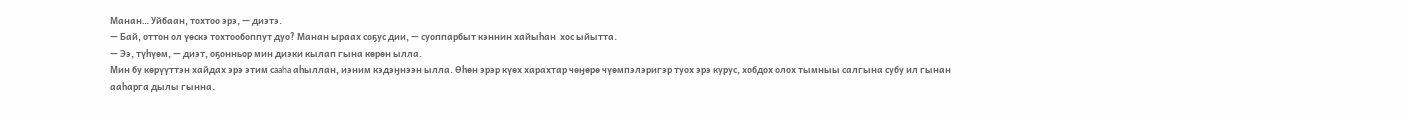Манан… Уйбаан, тохтоо эрэ, — диэтэ.
— Бай, оттон ол үөскэ тохтообоппут дуо? Манан ыраах соҕус дии, — суоппарбыт кэннин хайыһан  хос ыйытта.
— Ээ, түһүөм, — диэт, оҕонньор мин диэки кылап гына көрөн ылла.
Мин бу көрүүттэн хайдах эрэ этим сaaha аһыллан, иэним кэдэӈнээн ылла. Өһөн эрэр күөх харахтар чөӈөрө чүөмпэлэригэр туох эрэ курус, хобдох олох тымныы салгына субу ил гынан ааһарга дылы гынна.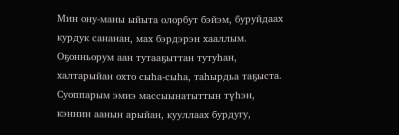Мин ону-маны ыйыта олорбут бэйэм, буруйдаах курдук сананан, мах бэрдэрэн хааллым. Оҕонньорум аан тутааҕыттан тутуһан, халтарыйан охто сыһа-сыһа, таһырдьа таҕыста. Суоппарым эмиэ массыынатыттын түһэн, кэннин аанын арыйан, кууллаах бурдугу,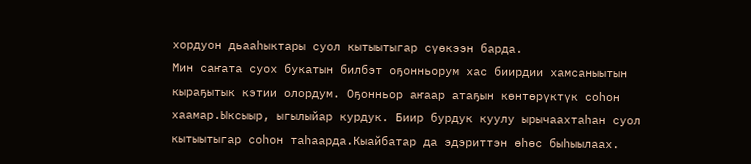хордуон дьааһыктары суол кытыытыгар сүөкээн барда.
Мин саҥата суох букатын билбэт оҕонньорум хас биирдии хамсаныытын кыраҕытык кэтии олордум. Оҕонньор аҥаар атаҕын көнтөрүктүк соһон хаамар.Ыксыыр, ыгылыйар курдук. Биир бурдук куулу ырычаахтаһан суол кытыытыгар соһон таһаарда.Кыайбатар да эдэриттэн өһөс быһыылаах.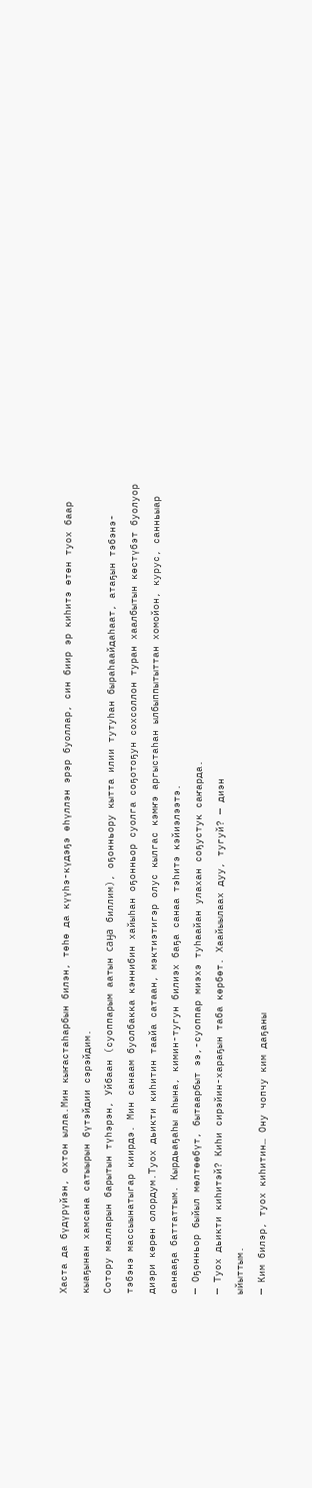Хаста да бүдүрүйэн, охтон ылла.Мин кыҥастаһарбын билэн, төһө да күүһэ-күдэҕэ өһүллэн эрэр буоллар, син биир эр киһитэ өтөн туох баар кыаҕынан хамсана сатыырын бүтэйдии сэрэйдим.
Сотору малларын барытын түһэрэн, Уйбаан (суоппарым аатын саӈа биллим), оҕонньору кытта илии тутуһан быраһаайдаһаат, атаҕын тэбэнэ-тэбэнэ массыынатыгар киирдэ. Мин санаам буолбакка кэннибин хайыһан оҕонньор суолга соҕотоҕун сохсоллон туран хаалбытын көстүбэт буолуор диэри көрөн олордум.Туох дьикти киһитин таайа сатаан, мэктиэтигэр олус кылгас кэмҥэ аргыстаһан ылбыппытыттан хомойон, курус, санньыар санааҕа баттаттым. Кырдьаҕаһы аһына, кимин-тугун билиэх баҕа санаа тэһитэ кэйиэлээтэ.
— Оҕонньор быйыл мөлтөөбүт, бытаарбыт ээ,-суоппар миэхэ туһаайан улахан соҕустук саҥарда.
— Туох дьикти киһитэй? Киһи сирэйин-хараҕын таба көрбөт. Хаайыылаах дуу, тугуй? — диэн
ыйыттым.
— Ким билэр, туох киһитин… Ону чопчу ким даҕаны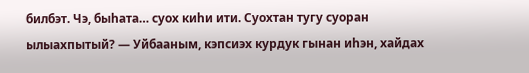билбэт. Чэ, быһата… суох киһи ити. Суохтан тугу суоран ылыахпытый? — Уйбааным, кэпсиэх курдук гынан иһэн, хайдах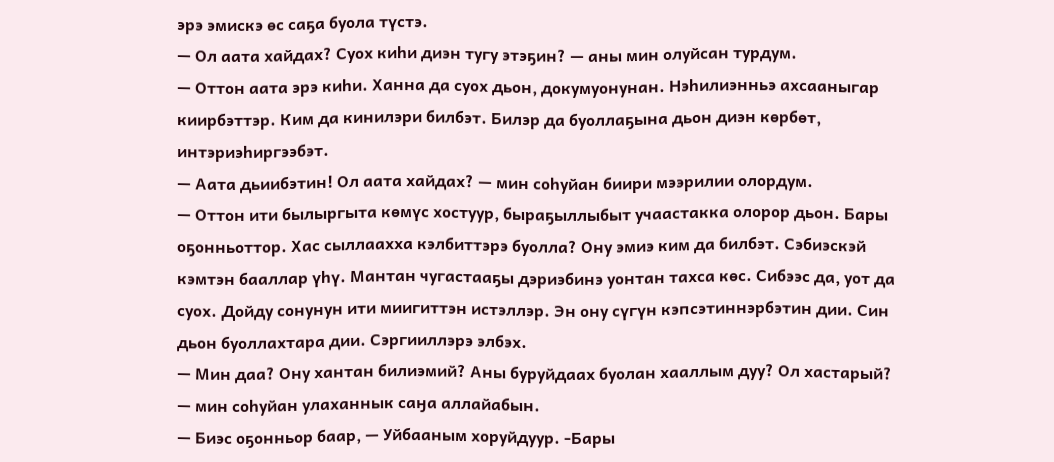эрэ эмискэ өс саҕа буола түстэ.
— Ол аата хайдах? Суох киһи диэн тугу этэҕин? — аны мин олуйсан турдум.
— Оттон аата эрэ киһи. Ханна да суох дьон, докумуонунан. Нэһилиэнньэ ахсааныгар киирбэттэр. Ким да кинилэри билбэт. Билэр да буоллаҕына дьон диэн көрбөт, интэриэһиргээбэт.
— Аата дьиибэтин! Ол аата хайдах? — мин соһуйан биири мээрилии олордум.
— Оттон ити былыргыта көмүс хостуур, быраҕыллыбыт учаастакка олорор дьон. Бары оҕонньоттор. Хас сыллаахха кэлбиттэрэ буолла? Ону эмиэ ким да билбэт. Сэбиэскэй кэмтэн бааллар үһү. Мантан чугастааҕы дэриэбинэ уонтан тахса көс. Сибээс да, уот да суох. Дойду сонунун ити миигиттэн истэллэр. Эн ону сүгүн кэпсэтиннэрбэтин дии. Син дьон буоллахтара дии. Сэргииллэрэ элбэх.
— Мин даа? Ону хантан билиэмий? Аны буруйдаах буолан хааллым дуу? Ол хастарый? — мин соһуйан улаханнык саӈа аллайабын.
— Биэс оҕонньор баар, — Уйбааным хоруйдуур. -Бары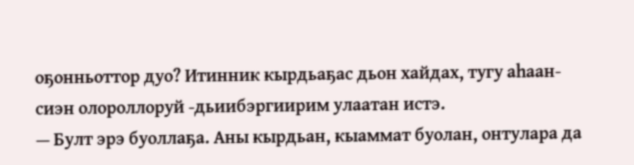оҕонньоттор дуо? Итинник кырдьаҕас дьон хайдах, тугу аһаан-сиэн олороллоруй -дьиибэргиирим улаатан истэ.
— Булт эрэ буоллаҕа. Аны кырдьан, кыаммат буолан, онтулара да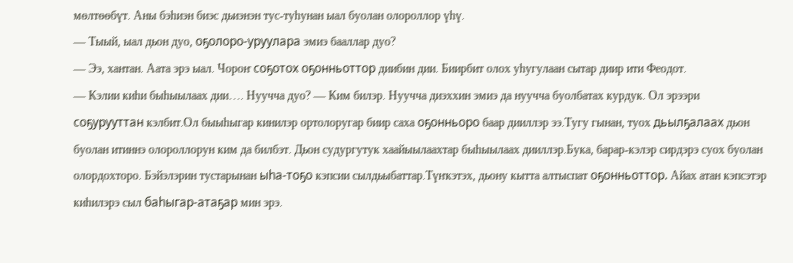мөлтөөбүт. Аны бэһиэн биэс дьиэнэн тус-туһунан ыал буолан олороллор үһү.
— Тыый, ыал дьон дуо, оҕолоро-уруулара эмиэ бааллар дуо?
— Ээ, хантан. Аата эрэ ыал. Чороҥ соҕотох оҕонньоттор диибин дии. Биирбит олох уһугулаан сытар диир ити Феодот.
— Кэлии киһи быһыылаах дии…. Нуучча дуо? — Ким билэр. Нуучча диэххин эмиэ да нуучча буолбатах курдук. Ол эрээри соҕурууттан кэлбит.Ол быыһыгар кинилэр ортолоругар биир саха оҕонньоро баар дииллэр ээ.Тугу гынан, туох дьылҕалаах дьон буолан итиннэ олороллорун ким да билбэт. Дьон судургутук хаайыылаахтар быһыылаах дииллэр.Бука, барар-кэлэр сирдэрэ суох буолан олордохторо. Бэйэлэрин тустарынан ыһа-тоҕо кэпсии сылдьыбаттар.Түҥкэтэх, дьону кытта алтыспат оҕонньоттор. Айах атан кэпсэтэр киһилэрэ сыл баһыгар-атаҕар мин эрэ.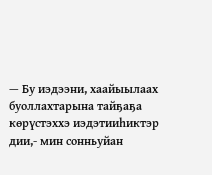— Бу иэдээни, хаайыылаах буоллахтарына тайҕаҕа көрүстэххэ иэдэтииһиктэр дии,- мин сонньуйан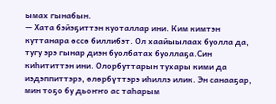ымах гынабын.
— Хата бэйэҕиттэн куоталлар ини. Ким кимтэн куттанара өссө биллибэт. Ол хаайыылаах буолла да, тугу эрэ гынар диэн буолбатах буоллаҕа.Син киһититтэн ини. Олорбуттарын тухары кими да иэдэппиттэрэ, өлөрбүттэрэ иһиллэ илик. Эн санааҕар, мин тоҕо бу дьоҥҥо ас таһарым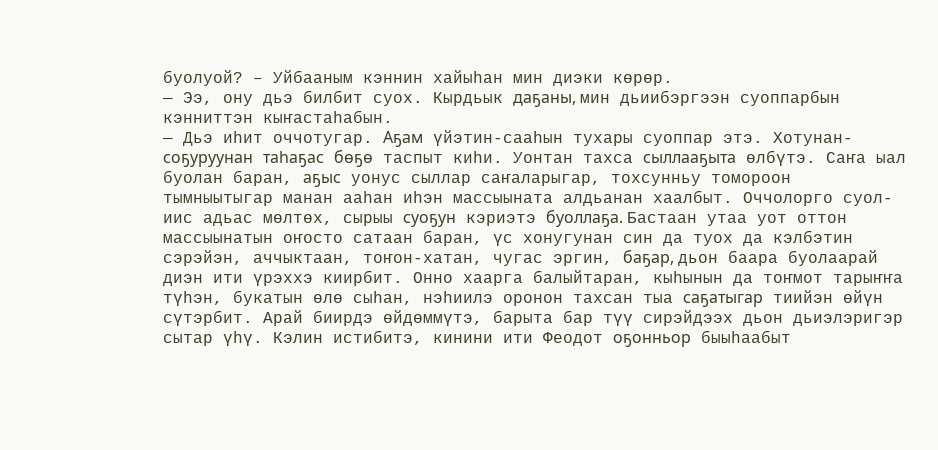буолуой? – Уйбааным кэннин хайыһан мин диэки көрөр.
— Ээ, ону дьэ билбит суох. Кырдьык даҕаны, мин дьиибэргээн суоппарбын кэнниттэн кыҥастаһабын.
— Дьэ иһит оччотугар. Аҕам үйэтин-сааһын тухары суоппар этэ. Хотунан-соҕуруунан таһаҕас бөҕө таспыт киһи. Уонтан тахса сыллааҕыта өлбүтэ. Саҥа ыал буолан баран, аҕыс уонус сыллар саҥаларыгар, тохсунньу томороон тымныытыгар манан ааһан иһэн массыыната алдьанан хаалбыт. Оччолорго суол-иис адьас мөлтөх, сырыы суоҕун кэриэтэ буоллаҕа. Бастаан утаа уот оттон массыынатын оҥосто сатаан баран, үс хонугунан син да туох да кэлбэтин сэрэйэн, аччыктаан, тоҥон-хатан, чугас эргин, баҕар, дьон баара буолаарай диэн ити үрэххэ киирбит. Онно хаарга балыйтаран, кыһынын да тоҥмот тарыҥҥа түһэн, букатын өлө сыһан, нэһиилэ оронон тахсан тыа саҕатыгар тиийэн өйүн сүтэрбит. Арай биирдэ өйдөммүтэ, барыта бар түү сирэйдээх дьон дьиэлэригэр сытар үһү. Кэлин истибитэ, кинини ити Феодот оҕонньор быыһаабыт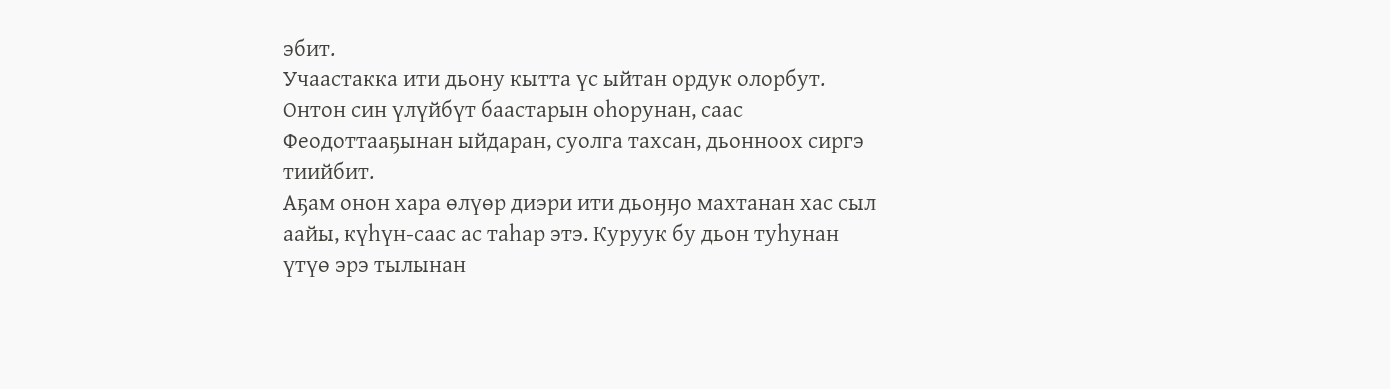эбит.
Учаастакка ити дьону кытта үс ыйтан ордук олорбут. Онтон син үлүйбүт баастарын оһорунан, саас Феодоттааҕынан ыйдаран, суолга тахсан, дьонноох сиргэ тиийбит.
Аҕам онон хара өлүөр диэри ити дьоӈӈо махтанан хас сыл аайы, күһүн-саас ас таһар этэ. Куруук бу дьон туһунан үтүө эрэ тылынан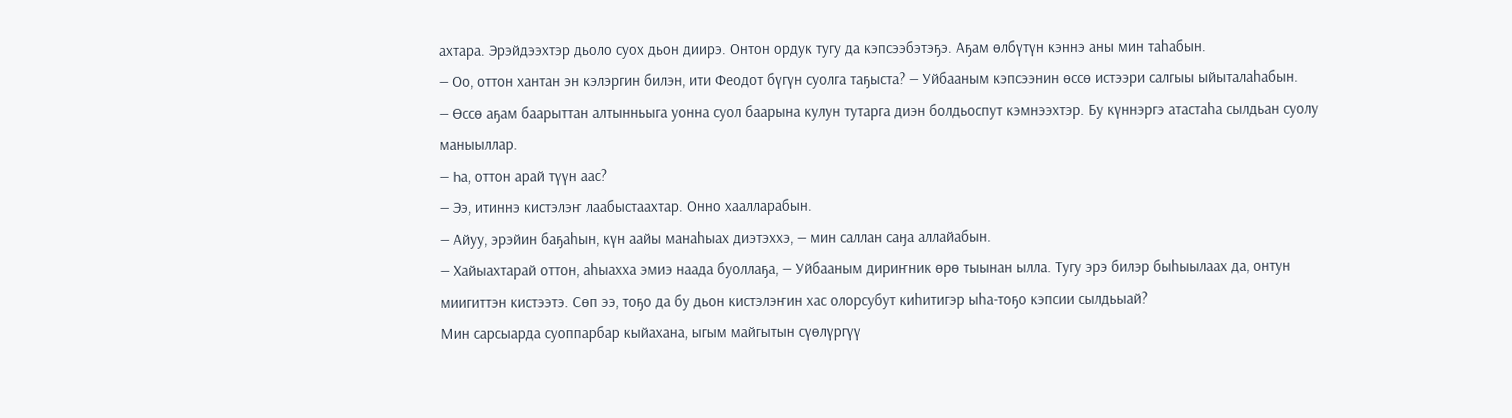ахтаpa. Эрэйдээхтэр дьоло суох дьон диирэ. Онтон ордук тугу да кэпсээбэтэҕэ. Аҕам өлбүтүн кэннэ аны мин таһабын.
— Оо, оттон хантан эн кэлэргин билэн, ити Феодот бүгүн суолга таҕыста? — Уйбааным кэпсээнин өссө истээри салгыы ыйыталаһабын.
— Өссө аҕам баарыттан алтынньыга уонна суол баарына кулун тутарга диэн болдьоспут кэмнээхтэр. Бу күннэргэ атастаһа сылдьан суолу маныыллар.
— Һа, оттон арай түүн аас?
— Ээ, итиннэ кистэлэҥ лаабыстаахтар. Онно хаалларабын.
— Айуу, эрэйин баҕаһын, күн аайы манаһыах диэтэххэ, — мин саллан саӈа аллайабын.
— Хайыахтарай оттон, аһыахха эмиэ наада буоллаҕа, — Уйбааным дириҥник өрө тыынан ылла. Тугу эрэ билэр быһыылаах да, онтун миигиттэн кистээтэ. Сөп ээ, тоҕо да бу дьон кистэлэҥин хас олорсубут киһитигэр ыһа-тоҕо кэпсии сылдьыай?
Мин сарсыарда суоппарбар кыйахана, ыгым майгытын сүөлүргүү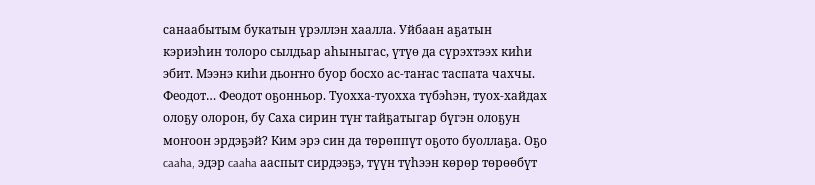санаабытым букатын үрэллэн хаалла. Уйбаан аҕатын кэриэһин толоро сылдьар аһыныгас, үтүө да сүрэхтээх киһи эбит. Мээнэ киһи дьоҥҥо буор босхо ас-таҥас таспата чахчы.
Феодот… Феодот оҕонньор. Туохха-туохха түбэһэн, туох-хайдах олоҕу олорон, бу Саха сирин түҥ тайҕатыгар бүгэн олоҕун моҥоон эрдэҕэй? Ким эрэ син да төрөппүт оҕото буоллаҕа. Оҕо caaha, эдэр caaha ааспыт сирдээҕэ, түүн түһээн көрөр төрөөбүт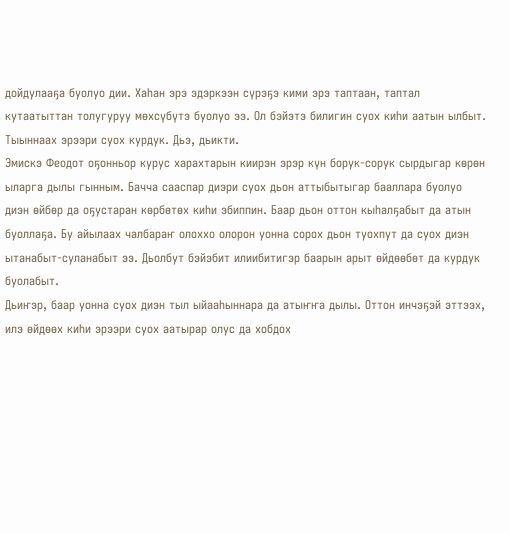дойдулааҕа буолуо дии. Хаһан эрэ эдэркээн сүрэҕэ кими эрэ таптаан, таптал кутаатыттан толугуруу мөхсүбүтэ буолуо ээ. Ол бэйэтэ билигин суох киһи аатын ылбыт. Тыыннаах эрээри суох курдук. Дьэ, дьикти.
Эмискэ Феодот оҕонньор курус харахтарын киирэн эрэр күн борук-сорук сырдыгар көрөн ыларга дылы гынным. Бачча сааспар диэри суох дьон аттыбытыгар бааллара буолуо диэн өйбөр да оҕустаран көрбөтөх киһи эбиппин. Баар дьон оттон кыһалҕабыт да атын буоллаҕа. Бу айылаах чалбараҥ олоххо олорон уонна сорох дьон туохпут да суох диэн ытанабыт-суланабыт ээ. Дьолбут бэйэбит илиибитигэр баарын арыт өйдөөбөт да курдук буолабыт.
Дьиҥэр, баар уонна суох диэн тыл ыйааһыннара да атыҥҥа дылы. Оттон инчэҕэй эттээх, илэ өйдөөх киһи эрээри суох аатырар олус да хобдох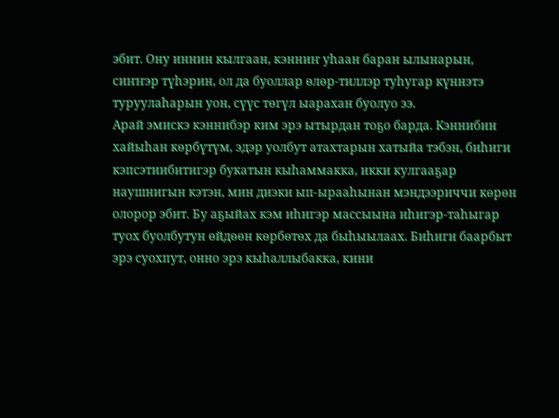эбит. Ону иннин кылгаан, кэнниҥ уһаан баран ылынарын, сиҥҥэр түһэрин, ол да буоллар өлөр-тиллэр туһугар күннэтэ туруулаһарын уон, сүүс төгүл ыарахан буолуо ээ.
Арай эмискэ кэннибэр ким эрэ ытырдан тоҕо барда. Кэннибин хайыһан көрбүтүм, эдэр уолбут атахтарын хатыйа тэбэн, биһиги кэпсэтиибитигэр букатын кыһаммакка, икки кулгааҕар наушнигын кэтэн, мин диэки ып-ырааһынан мэндээриччи көрөн олорор эбит. Бу аҕыйах кэм иһигэр массыына иһигэр-таһыгар туох буолбутун өйдөөн көрбөтөх да быһыылаах. Биһиги баарбыт эрэ суохпут, онно эрэ кыһаллыбакка, кини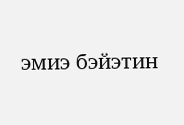эмиэ бэйэтин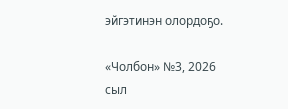эйгэтинэн олордоҕо.

«Чолбон» №3, 2026 сыл